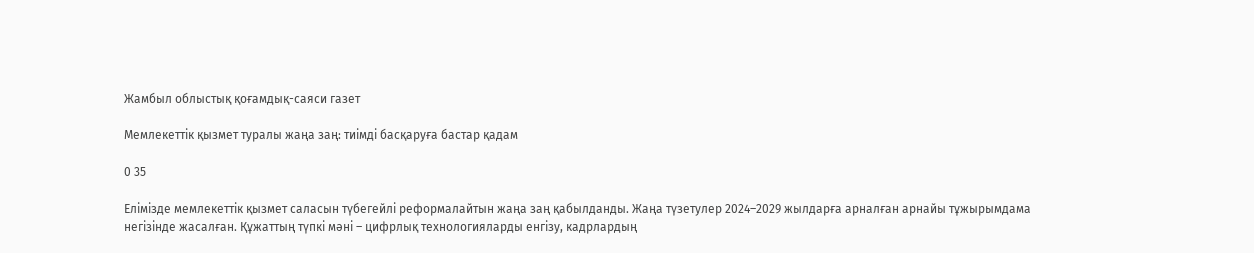Жамбыл облыстық қоғамдық-саяси газет

Мемлекеттік қызмет туралы жаңа заң: тиімді басқаруға бастар қадам

0 35

Елімізде мемлекеттік қызмет саласын түбегейлі реформалайтын жаңа заң қабылданды. Жаңа түзетулер 2024–2029 жылдарға арналған арнайы тұжырымдама негізінде жасалған. Құжаттың түпкі мәні – цифрлық технологияларды енгізу, кадрлардың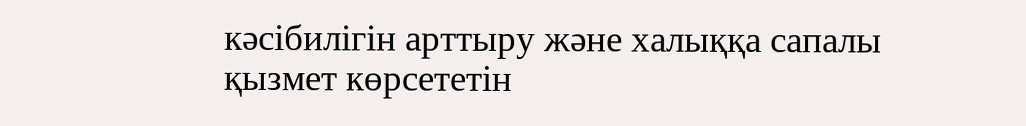кәсібилігін арттыру және халыққа сапалы қызмет көрсететін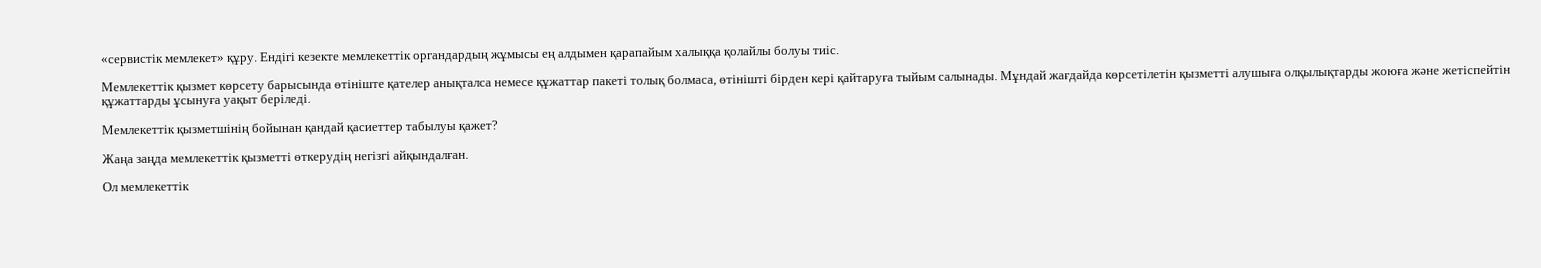«сервистік мемлекет» құру. Ендігі кезекте мемлекеттік органдардың жұмысы ең алдымен қарапайым халыққа қолайлы болуы тиіс.

Мемлекеттік қызмет көрсету барысында өтініште қателер анықталса немесе құжаттар пакеті толық болмаса, өтінішті бірден кері қайтаруға тыйым салынады. Мұндай жағдайда көрсетілетін қызметті алушыға олқылықтарды жоюға және жетіспейтін құжаттарды ұсынуға уақыт беріледі.

Мемлекеттік қызметшінің бойынан қандай қасиеттер табылуы қажет?

Жаңа заңда мемлекеттік қызметті өткерудің негізгі айқындалған.

Ол мемлекеттік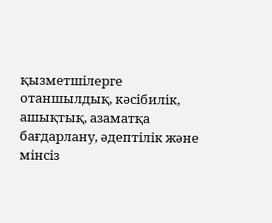қызметшілерге отаншылдық, кәсібилік, ашықтық, азаматқа бағдарлану, әдептілік және мінсіз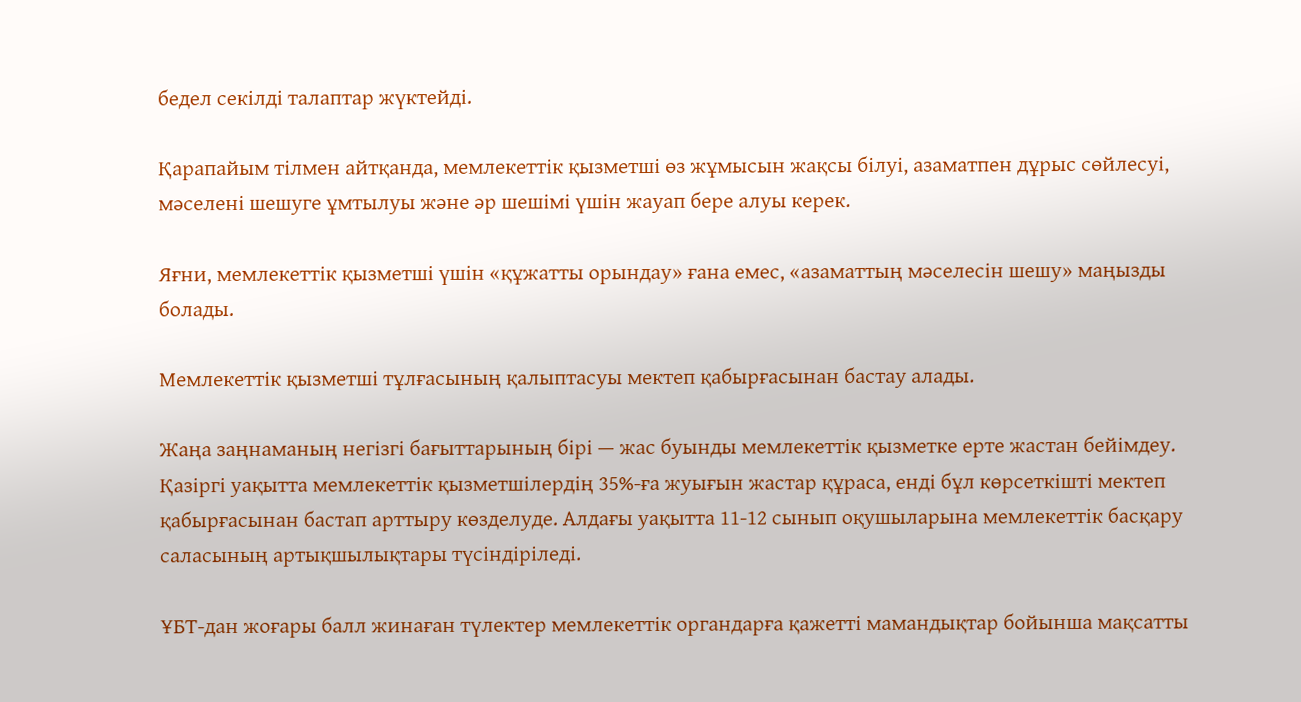бедел секілді талаптар жүктейді.

Қарапайым тілмен айтқанда, мемлекеттік қызметші өз жұмысын жақсы білуі, азаматпен дұрыс сөйлесуі, мәселені шешуге ұмтылуы және әр шешімі үшін жауап бере алуы керек.

Яғни, мемлекеттік қызметші үшін «құжатты орындау» ғана емес, «азаматтың мәселесін шешу» маңызды болады.

Мемлекеттік қызметші тұлғасының қалыптасуы мектеп қабырғасынан бастау алады.

Жаңа заңнаманың негізгі бағыттарының бірі — жас буынды мемлекеттік қызметке ерте жастан бейімдеу. Қазіргі уақытта мемлекеттік қызметшілердің 35%-ға жуығын жастар құраса, енді бұл көрсеткішті мектеп қабырғасынан бастап арттыру көзделуде. Алдағы уақытта 11-12 сынып оқушыларына мемлекеттік басқару саласының артықшылықтары түсіндіріледі.

ҰБТ-дан жоғары балл жинаған түлектер мемлекеттік органдарға қажетті мамандықтар бойынша мақсатты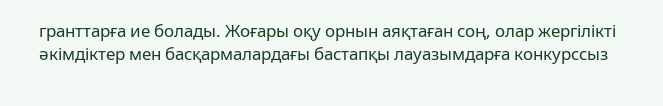гранттарға ие болады. Жоғары оқу орнын аяқтаған соң, олар жергілікті әкімдіктер мен басқармалардағы бастапқы лауазымдарға конкурссыз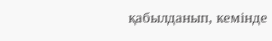қабылданып, кемінде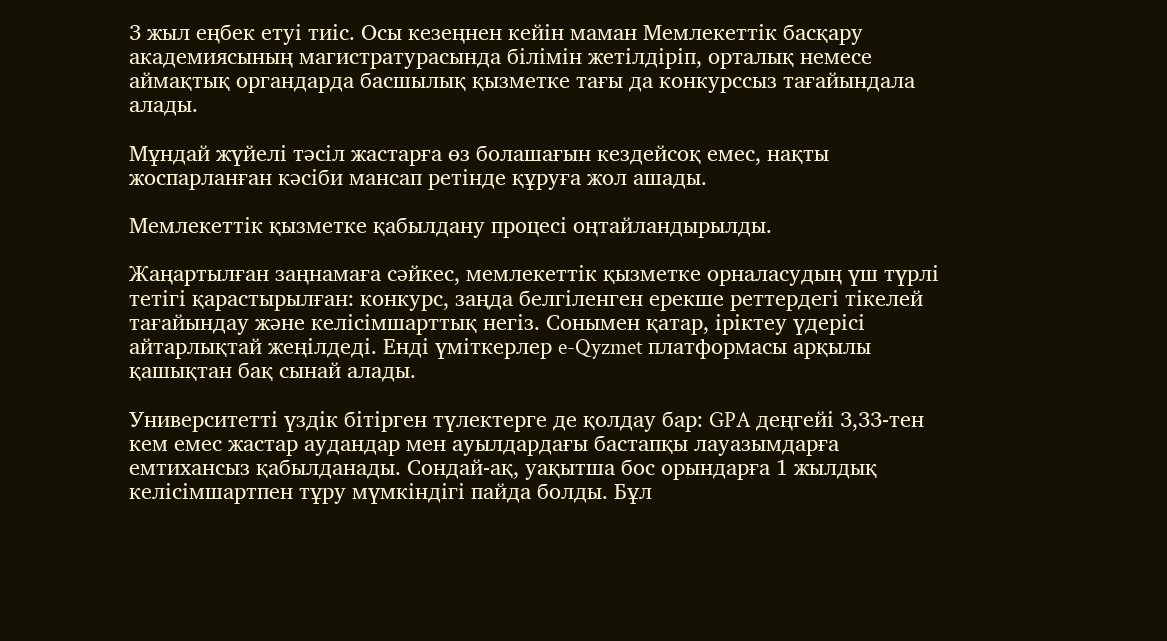3 жыл еңбек етуі тиіс. Осы кезеңнен кейін маман Мемлекеттік басқару академиясының магистратурасында білімін жетілдіріп, орталық немесе аймақтық органдарда басшылық қызметке тағы да конкурссыз тағайындала алады.

Мұндай жүйелі тәсіл жастарға өз болашағын кездейсоқ емес, нақты жоспарланған кәсіби мансап ретінде құруға жол ашады.

Мемлекеттік қызметке қабылдану процесі оңтайландырылды.

Жаңартылған заңнамаға сәйкес, мемлекеттік қызметке орналасудың үш түрлі тетігі қарастырылған: конкурс, заңда белгіленген ерекше реттердегі тікелей тағайындау және келісімшарттық негіз. Сонымен қатар, іріктеу үдерісі айтарлықтай жеңілдеді. Енді үміткерлер e-Qyzmet платформасы арқылы қашықтан бақ сынай алады.

Университетті үздік бітірген түлектерге де қолдау бар: GPA деңгейі 3,33-тен кем емес жастар аудандар мен ауылдардағы бастапқы лауазымдарға емтихансыз қабылданады. Сондай-ақ, уақытша бос орындарға 1 жылдық келісімшартпен тұру мүмкіндігі пайда болды. Бұл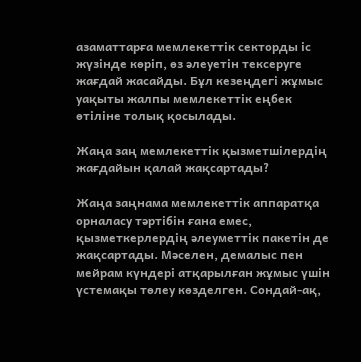азаматтарға мемлекеттік секторды іс жүзінде көріп, өз әлеуетін тексеруге жағдай жасайды. Бұл кезеңдегі жұмыс уақыты жалпы мемлекеттік еңбек өтіліне толық қосылады.

Жаңа заң мемлекеттік қызметшілердің жағдайын қалай жақсартады?

Жаңа заңнама мемлекеттік аппаратқа орналасу тәртібін ғана емес, қызметкерлердің әлеуметтік пакетін де жақсартады. Мәселен, демалыс пен мейрам күндері атқарылған жұмыс үшін үстемақы төлеу көзделген. Сондай-ақ,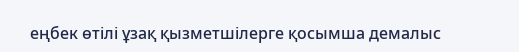еңбек өтілі ұзақ қызметшілерге қосымша демалыс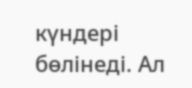күндері бөлінеді. Ал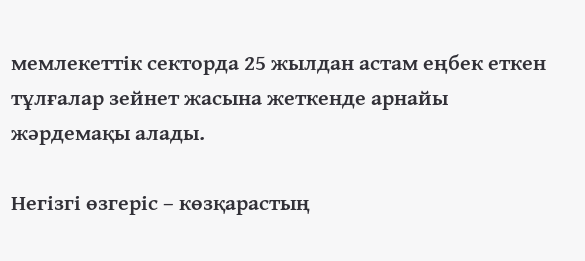мемлекеттік секторда 25 жылдан астам еңбек еткен тұлғалар зейнет жасына жеткенде арнайы жәрдемақы алады.

Негізгі өзгеріс – көзқарастың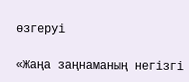өзгеруі

«Жаңа заңнаманың негізгі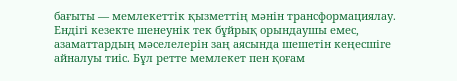бағыты — мемлекеттік қызметтің мәнін трансформациялау. Ендігі кезекте шенеунік тек бұйрық орындаушы емес, азаматтардың мәселелерін заң аясында шешетін кеңесшіге айналуы тиіс. Бұл ретте мемлекет пен қоғам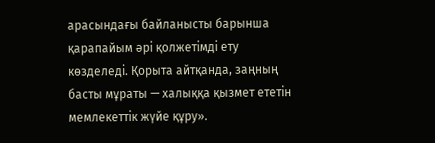арасындағы байланысты барынша қарапайым әрі қолжетімді ету көзделеді. Қорыта айтқанда, заңның басты мұраты — халыққа қызмет ететін мемлекеттік жүйе құру».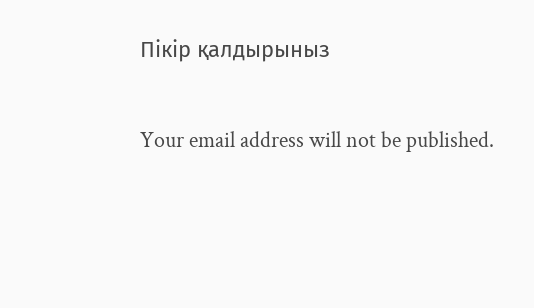Пікір қалдырыныз

Your email address will not be published.